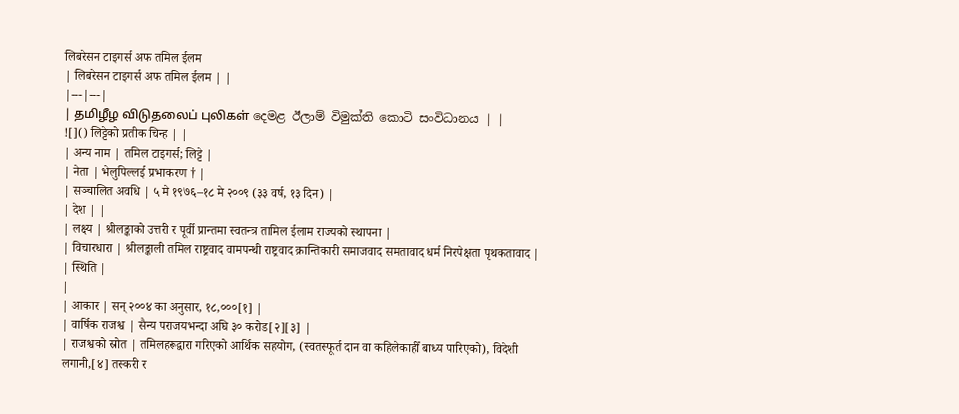लिबरेसन टाइगर्स अफ तमिल ईलम
| लिबरेसन टाइगर्स अफ तमिल ईलम | |
|---|---|
| தமிழீழ விடுதலைப் புலிகள் දෙමළ ඊලාම් විමුක්ති කොටි සංවිධානය | |
![]() लिट्टेको प्रतीक चिन्ह | |
| अन्य नाम | तमिल टाइगर्स; लिट्टे |
| नेता | भेलुपिल्लई प्रभाकरण † |
| सञ्चालित अवधि | ५ मे १९७६–१८ मे २००९ (३३ वर्ष, १३ दिन) |
| देश | |
| लक्ष्य | श्रीलङ्काको उत्तरी र पूर्वी प्रान्तमा स्वतन्त्र तामिल ईलाम राज्यको स्थापना |
| विचारधारा | श्रीलङ्काली तमिल राष्ट्रवाद वामपन्थी राष्ट्रवाद क्रान्तिकारी समाजवाद समतावाद धर्म निरपेक्षता पृथकतावाद |
| स्थिति |
|
| आकार | सन् २००४ का अनुसार, १८,०००[१] |
| वार्षिक राजश्व | सैन्य पराजयभन्दा अघि ३० करोड[२][३] |
| राजश्वको स्रोत | तमिलहरूद्वारा गरिएको आर्थिक सहयोग, (स्वतस्फूर्त दान वा कहिलेकाहीँ बाध्य पारिएको), विदेशी लगानी,[४] तस्करी र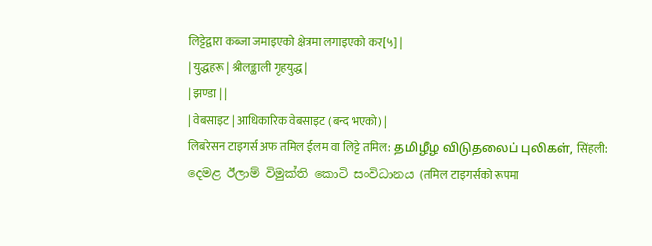लिट्टेद्वारा कब्जा जमाइएको क्षेत्रमा लगाइएको कर[५] |
| युद्धहरू | श्रीलङ्काली गृहयुद्ध |
| झण्डा | |
| वेबसाइट | आधिकारिक वेबसाइट (बन्द भएको) |
लिबरेसन टाइगर्स अफ तमिल ईलम वा लिट्टे तमिल: தமிழீழ விடுதலைப் புலிகள், सिंहली: දෙමළ ඊලාම් විමුක්ති කොටි සංවිධානය (तमिल टाइगर्सको रूपमा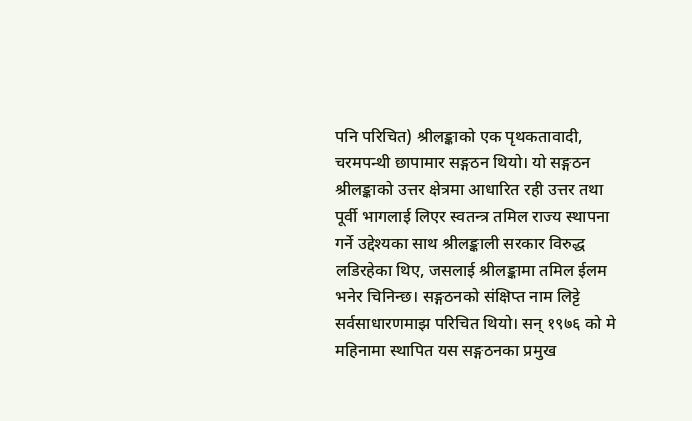पनि परिचित) श्रीलङ्काको एक पृथकतावादी, चरमपन्थी छापामार सङ्गठन थियो। यो सङ्गठन श्रीलङ्काको उत्तर क्षेत्रमा आधारित रही उत्तर तथा पूर्वी भागलाई लिएर स्वतन्त्र तमिल राज्य स्थापना गर्ने उद्देश्यका साथ श्रीलङ्काली सरकार विरुद्ध लडिरहेका थिए, जसलाई श्रीलङ्कामा तमिल ईलम भनेर चिनिन्छ। सङ्गठनको संक्षिप्त नाम लिट्टे सर्वसाधारणमाझ परिचित थियो। सन् १९७६ को मे महिनामा स्थापित यस सङ्गठनका प्रमुख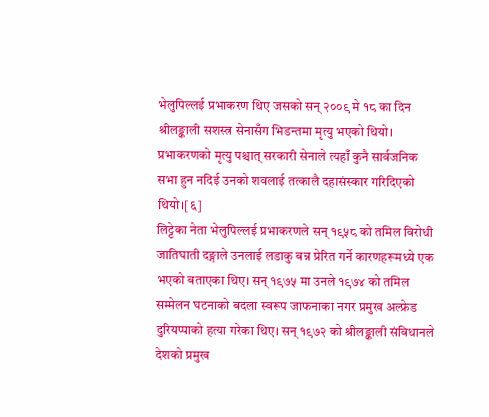भेलुपिल्लई प्रभाकरण थिए जसको सन् २००९ मे १८ का दिन श्रीलङ्काली सशस्त्र सेनासँग भिडन्तमा मृत्यु भएको थियो। प्रभाकरणको मृत्यु पश्चात् सरकारी सेनाले त्यहाँ कुनै सार्वजनिक सभा हुन नदिई उनको शवलाई तत्कालै दहासंस्कार गरिदिएको थियो।[६]
लिट्टेका नेता भेलुपिल्लई प्रभाकरणले सन् १९५८ को तमिल विरोधी जातिघाती दङ्गाले उनलाई लडाकु बन्न प्रेरित गर्ने कारणहरूमध्ये एक भएको बताएका थिए। सन् १९७५ मा उनले १९७४ को तमिल सम्मेलन घटनाको बदला स्वरूप जाफनाका नगर प्रमुख अल्फ्रेड दुरियप्पाको हत्या गरेका थिए। सन् १९७२ को श्रीलङ्काली संविधानले देशको प्रमुख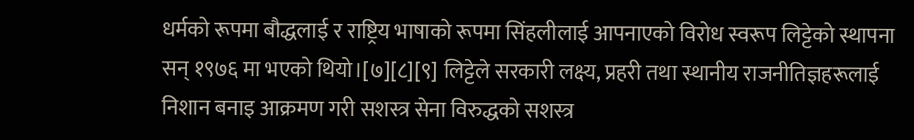धर्मको रूपमा बौद्धलाई र राष्ट्रिय भाषाको रूपमा सिंहलीलाई आपनाएको विरोध स्वरूप लिट्टेको स्थापना सन् १९७६ मा भएको थियो।[७][८][९] लिट्टेले सरकारी लक्ष्य, प्रहरी तथा स्थानीय राजनीतिज्ञहरूलाई निशान बनाइ आक्रमण गरी सशस्त्र सेना विरुद्धको सशस्त्र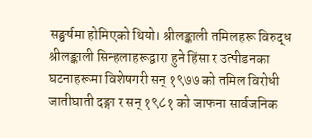सङ्घर्षमा होमिएको थियो। श्रीलङ्काली तमिलहरू विरुद्ध श्रीलङ्काली सिन्हलाहरूद्वारा हुने हिंसा र उत्पीडनका घटनाहरूमा विशेषगरी सन् १९७७ को तमिल विरोधी जातीघाती दङ्गा र सन् १९८१ को जाफना सार्वजनिक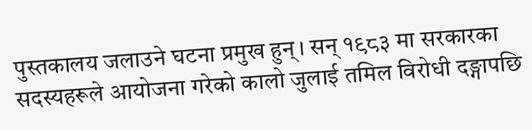पुस्तकालय जलाउने घटना प्रमुख हुन्। सन् १९८३ मा सरकारका सदस्यहरूले आयोजना गरेको कालो जुलाई तमिल विरोधी दङ्गापछि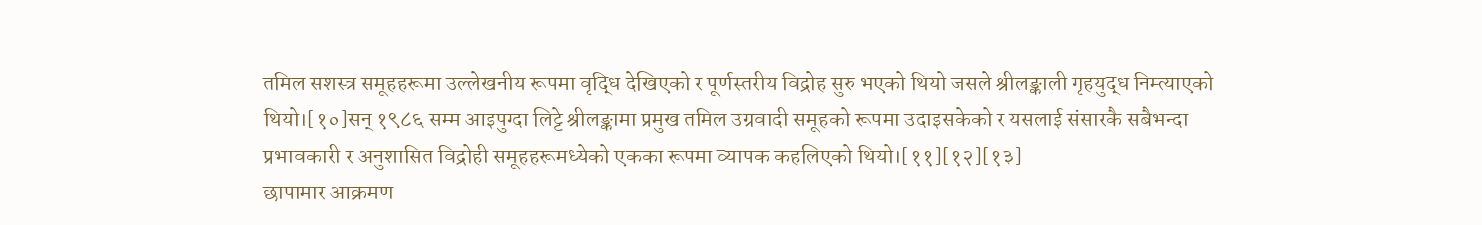तमिल सशस्त्र समूहहरूमा उल्लेखनीय रूपमा वृद्धि देखिएको र पूर्णस्तरीय विद्रोह सुरु भएको थियो जसले श्रीलङ्काली गृहयुद्ध निम्त्याएको थियो।[१०]सन् १९८६ सम्म आइपुग्दा लिट्टे श्रीलङ्कामा प्रमुख तमिल उग्रवादी समूहको रूपमा उदाइसकेको र यसलाई संसारकै सबैभन्दा प्रभावकारी र अनुशासित विद्रोही समूहहरूमध्येको एकका रूपमा व्यापक कहलिएको थियो।[११][१२][१३]
छापामार आक्रमण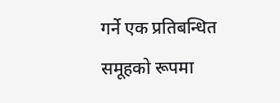गर्ने एक प्रतिबन्धित समूहको रूपमा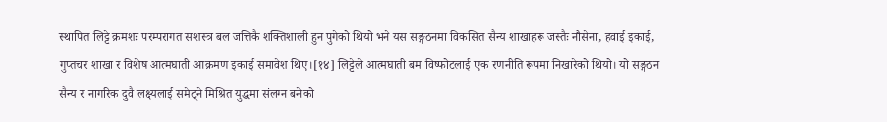स्थापित लिट्टे क्रमशः परम्परागत सशस्त्र बल जत्तिकै शक्तिशाली हुन पुगेको थियो भने यस सङ्गठनमा विकसित सैन्य शाखाहरू जस्तैः नौसेना, हवाई इकाई, गुप्तचर शाखा र विशेष आत्मघाती आक्रमण इकाई समावेश थिए।[१४] लिट्टेले आत्मघाती बम विष्फोटलाई एक रणनीति रूपमा निखारेको थियो। यो सङ्गठन सैन्य र नागरिक दुवै लक्ष्यलाई समेट्ने मिश्रित युद्धमा संलग्न बनेको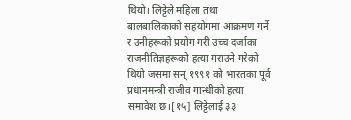थियो। लिट्टेले महिला तथा बालबालिकाको सहयोगमा आक्रमण गर्ने र उनीहरूको प्रयोग गरी उच्च दर्जाका राजनीतिज्ञहरूको हत्या गराउने गरेको थियो जसमा सन् १९९१ को भारतका पूर्व प्रधानमन्त्री राजीव गान्धीको हत्या समावेश छ।[१५] लिट्टेलाई ३३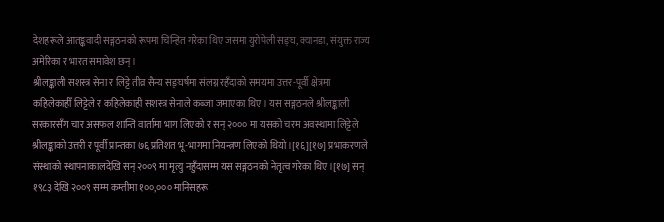देशहरूले आतङ्कवादी सङ्गठनको रूपमा चिन्हित गरेका थिए जसमा युरोपेली सङ्घ, क्यानडा, संयुक्त राज्य अमेरिका र भारत समावेश छन्।
श्रीलङ्काली सशस्त्र सेना र लिट्टे तीव्र सैन्य सङ्घर्षमा संलग्न रहँदाको समयमा उत्तर-पूर्वी क्षेत्रमा कहिलेकाहीँ लिट्टेले र कहिलेकाही सशस्त्र सेनाले कब्जा जमाएका थिए। यस सङ्गठनले श्रीलङ्काली सरकारसँग चार असफल शान्ति वार्तामा भाग लिएको र सन् २००० मा यसको चरम अवस्थामा लिट्टेले श्रीलङ्काको उत्तरी र पूर्वी प्रान्तका ७६ प्रतिशत भू-भागमा नियन्त्रण लिएको थियो।[१६][१७] प्रभाकरणले संस्थाको स्थापनाकालदेखि सन् २००९ मा मृत्यु नहुँदासम्म यस सङ्गठनको नेतृत्व गरेका थिए।[१७] सन् १९८३ देखि २००९ सम्म कम्तीमा १००,००० मानिसहरू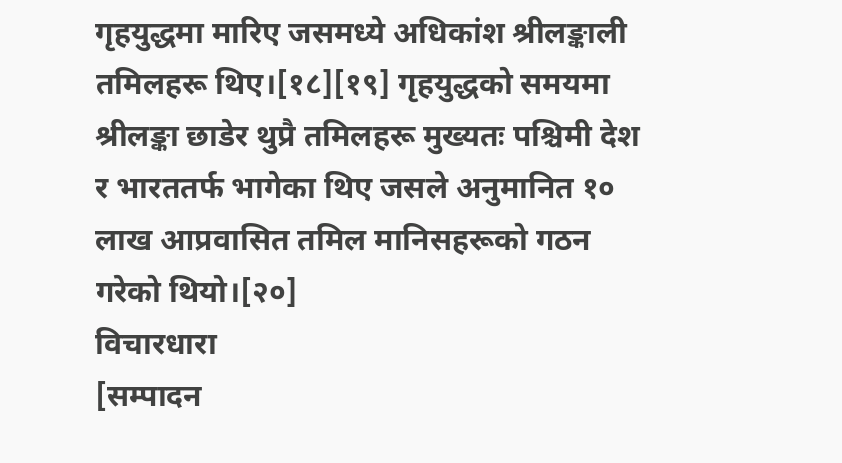गृहयुद्धमा मारिए जसमध्ये अधिकांश श्रीलङ्काली तमिलहरू थिए।[१८][१९] गृहयुद्धको समयमा श्रीलङ्का छाडेर थुप्रै तमिलहरू मुख्यतः पश्चिमी देश र भारततर्फ भागेका थिए जसले अनुमानित १० लाख आप्रवासित तमिल मानिसहरूको गठन गरेको थियो।[२०]
विचारधारा
[सम्पादन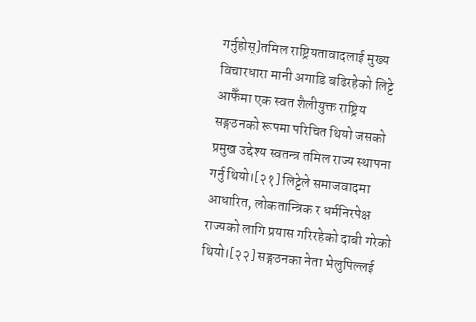गर्नुहोस्]तमिल राष्ट्रियतावादलाई मुख्य विचारधारा मानी अगाडि बढिरहेको लिट्टे आफैँमा एक स्वत शैलीयुक्त राष्ट्रिय सङ्गठनको रूपमा परिचित थियो जसको प्रमुख उद्देश्य स्वतन्त्र तमिल राज्य स्थापना गर्नु थियो।[२१] लिट्टेले समाजवादमा आधारित, लोकतान्त्रिक र धर्मनिरपेक्ष राज्यको लागि प्रयास गरिरहेको दाबी गरेको थियो।[२२] सङ्गठनका नेता भेलुपिल्लई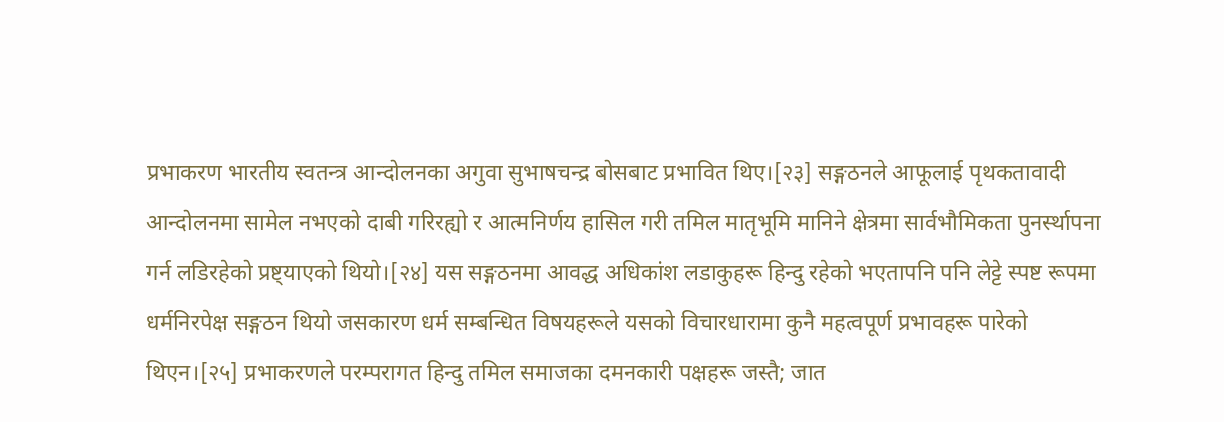प्रभाकरण भारतीय स्वतन्त्र आन्दोलनका अगुवा सुभाषचन्द्र बोसबाट प्रभावित थिए।[२३] सङ्गठनले आफूलाई पृथकतावादी आन्दोलनमा सामेल नभएको दाबी गरिरह्यो र आत्मनिर्णय हासिल गरी तमिल मातृभूमि मानिने क्षेत्रमा सार्वभौमिकता पुनर्स्थापना गर्न लडिरहेको प्रष्ट्याएको थियो।[२४] यस सङ्गठनमा आवद्ध अधिकांश लडाकुहरू हिन्दु रहेको भएतापनि पनि लेट्टे स्पष्ट रूपमा धर्मनिरपेक्ष सङ्गठन थियो जसकारण धर्म सम्बन्धित विषयहरूले यसको विचारधारामा कुनै महत्वपूर्ण प्रभावहरू पारेको थिएन।[२५] प्रभाकरणले परम्परागत हिन्दु तमिल समाजका दमनकारी पक्षहरू जस्तै; जात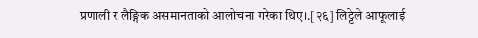प्रणाली र लैङ्गिक असमानताको आलोचना गरेका थिए।.[२६] लिट्टेले आफूलाई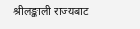श्रीलङ्काली राज्यबाट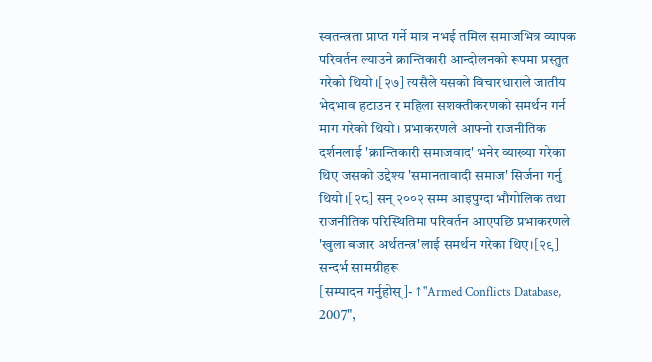स्वतन्त्रता प्राप्त गर्ने मात्र नभई तमिल समाजभित्र व्यापक परिवर्तन ल्याउने क्रान्तिकारी आन्दोलनको रूपमा प्रस्तुत गरेको थियो।[२७] त्यसैले यसको विचारधाराले जातीय भेदभाव हटाउन र महिला सशक्तीकरणको समर्थन गर्न माग गरेको थियो। प्रभाकरणले आफ्नो राजनीतिक दर्शनलाई 'क्रान्तिकारी समाजवाद' भनेर व्याख्या गरेका थिए जसको उद्देश्य 'समानतावादी समाज' सिर्जना गर्नु थियो।[२८] सन् २००२ सम्म आइपुग्दा भौगोलिक तथा राजनीतिक परिस्थितिमा परिवर्तन आएपछि प्रभाकरणले 'खुला बजार अर्थतन्त्र'लाई समर्थन गरेका थिए।[२९]
सन्दर्भ सामग्रीहरू
[सम्पादन गर्नुहोस्]- ↑ "Armed Conflicts Database, 2007",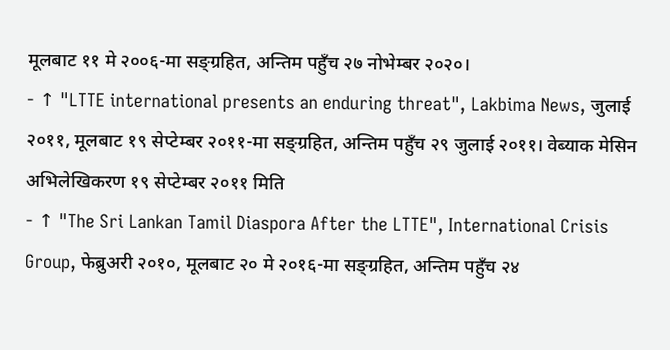मूलबाट ११ मे २००६-मा सङ्ग्रहित, अन्तिम पहुँच २७ नोभेम्बर २०२०।
- ↑ "LTTE international presents an enduring threat", Lakbima News, जुलाई २०११, मूलबाट १९ सेप्टेम्बर २०११-मा सङ्ग्रहित, अन्तिम पहुँच २९ जुलाई २०११। वेब्याक मेसिन अभिलेखिकरण १९ सेप्टेम्बर २०११ मिति
- ↑ "The Sri Lankan Tamil Diaspora After the LTTE", International Crisis Group, फेब्रुअरी २०१०, मूलबाट २० मे २०१६-मा सङ्ग्रहित, अन्तिम पहुँच २४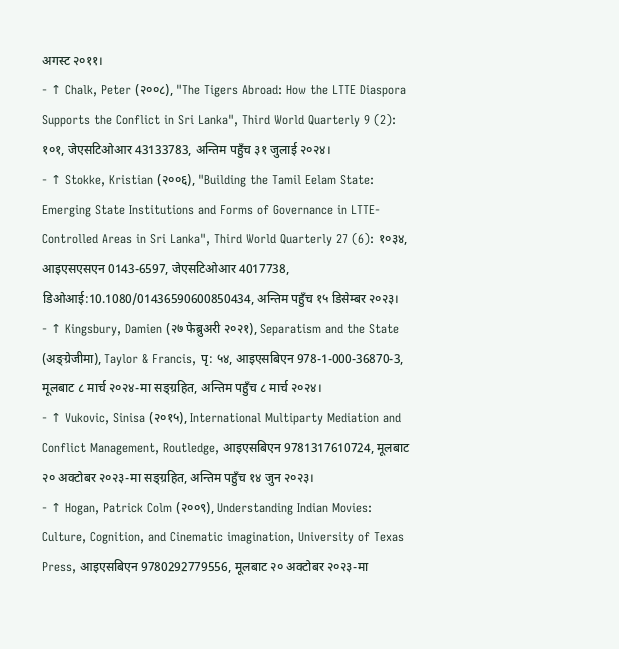अगस्ट २०११।
- ↑ Chalk, Peter (२००८), "The Tigers Abroad: How the LTTE Diaspora Supports the Conflict in Sri Lanka", Third World Quarterly 9 (2): १०१, जेएसटिओआर 43133783, अन्तिम पहुँच ३१ जुलाई २०२४।
- ↑ Stokke, Kristian (२००६), "Building the Tamil Eelam State: Emerging State Institutions and Forms of Governance in LTTE-Controlled Areas in Sri Lanka", Third World Quarterly 27 (6): १०३४, आइएसएसएन 0143-6597, जेएसटिओआर 4017738, डिओआई:10.1080/01436590600850434, अन्तिम पहुँच १५ डिसेम्बर २०२३।
- ↑ Kingsbury, Damien (२७ फेब्रुअरी २०२१), Separatism and the State (अङ्ग्रेजीमा), Taylor & Francis, पृ: ५४, आइएसबिएन 978-1-000-36870-3, मूलबाट ८ मार्च २०२४-मा सङ्ग्रहित, अन्तिम पहुँच ८ मार्च २०२४।
- ↑ Vukovic, Sinisa (२०१५), International Multiparty Mediation and Conflict Management, Routledge, आइएसबिएन 9781317610724, मूलबाट २० अक्टोबर २०२३-मा सङ्ग्रहित, अन्तिम पहुँच १४ जुन २०२३।
- ↑ Hogan, Patrick Colm (२००९), Understanding Indian Movies: Culture, Cognition, and Cinematic imagination, University of Texas Press, आइएसबिएन 9780292779556, मूलबाट २० अक्टोबर २०२३-मा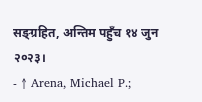सङ्ग्रहित, अन्तिम पहुँच १४ जुन २०२३।
- ↑ Arena, Michael P.;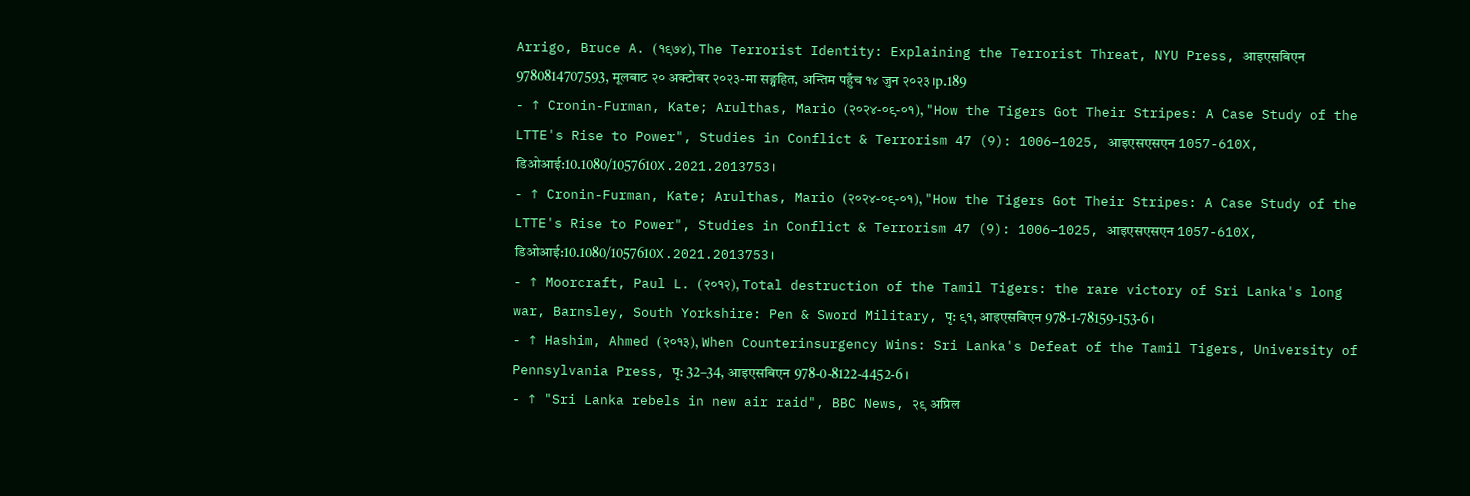Arrigo, Bruce A. (१९७४), The Terrorist Identity: Explaining the Terrorist Threat, NYU Press, आइएसबिएन 9780814707593, मूलबाट २० अक्टोबर २०२३-मा सङ्ग्रहित, अन्तिम पहुँच १४ जुन २०२३।p.189
- ↑ Cronin-Furman, Kate; Arulthas, Mario (२०२४-०९-०१), "How the Tigers Got Their Stripes: A Case Study of the LTTE's Rise to Power", Studies in Conflict & Terrorism 47 (9): 1006–1025, आइएसएसएन 1057-610X, डिओआई:10.1080/1057610X.2021.2013753।
- ↑ Cronin-Furman, Kate; Arulthas, Mario (२०२४-०९-०१), "How the Tigers Got Their Stripes: A Case Study of the LTTE's Rise to Power", Studies in Conflict & Terrorism 47 (9): 1006–1025, आइएसएसएन 1057-610X, डिओआई:10.1080/1057610X.2021.2013753।
- ↑ Moorcraft, Paul L. (२०१२), Total destruction of the Tamil Tigers: the rare victory of Sri Lanka's long war, Barnsley, South Yorkshire: Pen & Sword Military, पृ: ९१, आइएसबिएन 978-1-78159-153-6।
- ↑ Hashim, Ahmed (२०१३), When Counterinsurgency Wins: Sri Lanka's Defeat of the Tamil Tigers, University of Pennsylvania Press, पृ: 32–34, आइएसबिएन 978-0-8122-4452-6।
- ↑ "Sri Lanka rebels in new air raid", BBC News, २९ अप्रिल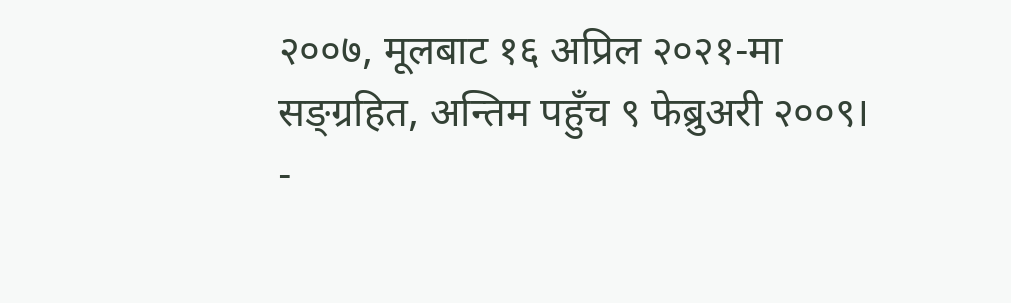२००७, मूलबाट १६ अप्रिल २०२१-मा सङ्ग्रहित, अन्तिम पहुँच ९ फेब्रुअरी २००९।
-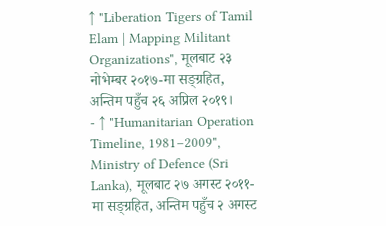↑ "Liberation Tigers of Tamil Elam | Mapping Militant Organizations", मूलबाट २३ नोभेम्बर २०१७-मा सङ्ग्रहित, अन्तिम पहुँच २६ अप्रिल २०१९।
- ↑ "Humanitarian Operation Timeline, 1981–2009", Ministry of Defence (Sri Lanka), मूलबाट २७ अगस्ट २०११-मा सङ्ग्रहित, अन्तिम पहुँच २ अगस्ट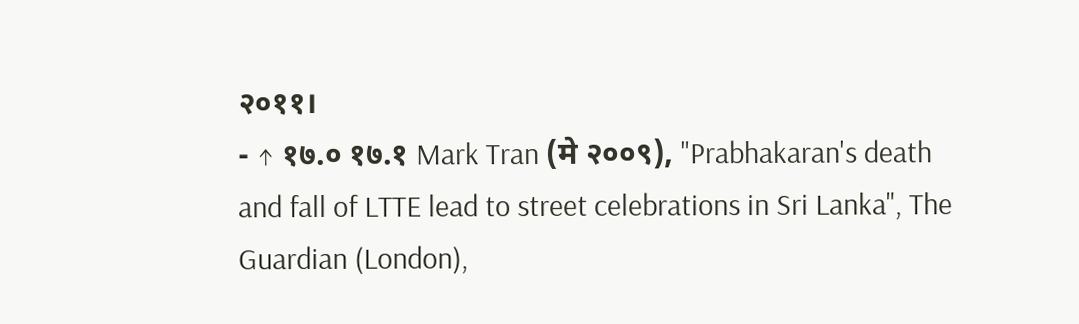२०११।
- ↑ १७.० १७.१ Mark Tran (मे २००९), "Prabhakaran's death and fall of LTTE lead to street celebrations in Sri Lanka", The Guardian (London),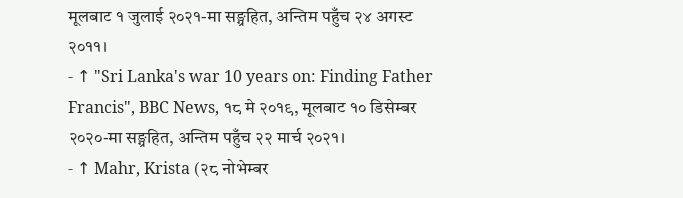मूलबाट १ जुलाई २०२१-मा सङ्ग्रहित, अन्तिम पहुँच २४ अगस्ट २०११।
- ↑ "Sri Lanka's war 10 years on: Finding Father Francis", BBC News, १८ मे २०१९, मूलबाट १० डिसेम्बर २०२०-मा सङ्ग्रहित, अन्तिम पहुँच २२ मार्च २०२१।
- ↑ Mahr, Krista (२८ नोभेम्बर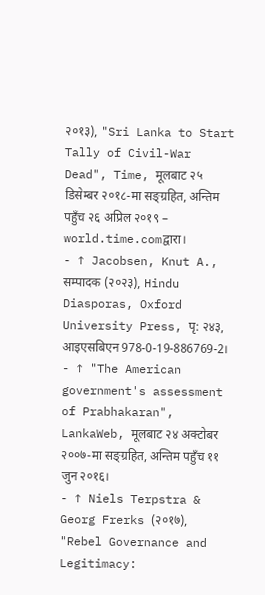२०१३), "Sri Lanka to Start Tally of Civil-War Dead", Time, मूलबाट २५ डिसेम्बर २०१८-मा सङ्ग्रहित, अन्तिम पहुँच २६ अप्रिल २०१९ – world.time.comद्वारा।
- ↑ Jacobsen, Knut A., सम्पादक (२०२३), Hindu Diasporas, Oxford University Press, पृ: २४३, आइएसबिएन 978-0-19-886769-2।
- ↑ "The American government's assessment of Prabhakaran", LankaWeb, मूलबाट २४ अक्टोबर २००७-मा सङ्ग्रहित, अन्तिम पहुँच ११ जुन २०१६।
- ↑ Niels Terpstra & Georg Frerks (२०१७), "Rebel Governance and Legitimacy: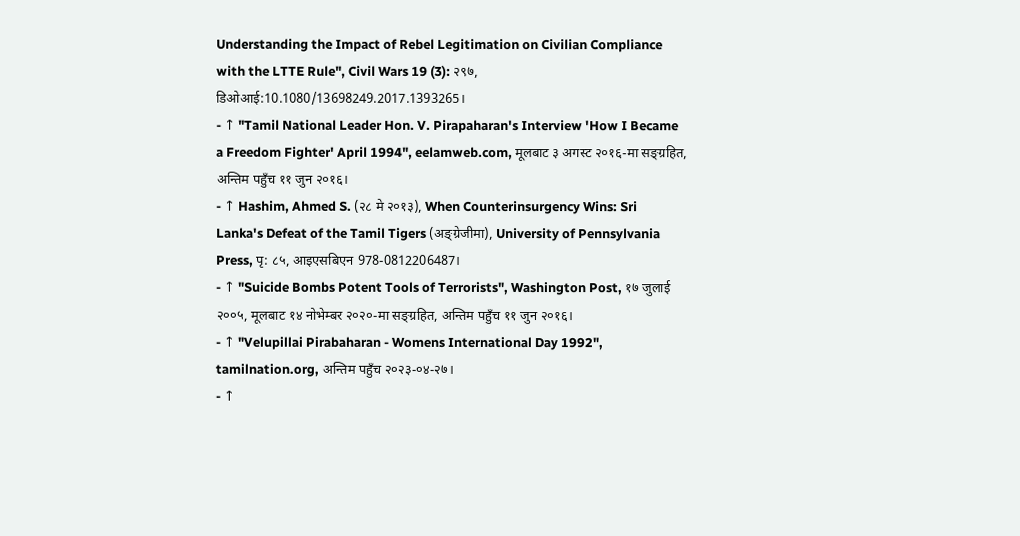Understanding the Impact of Rebel Legitimation on Civilian Compliance with the LTTE Rule", Civil Wars 19 (3): २९७, डिओआई:10.1080/13698249.2017.1393265।
- ↑ "Tamil National Leader Hon. V. Pirapaharan's Interview 'How I Became a Freedom Fighter' April 1994", eelamweb.com, मूलबाट ३ अगस्ट २०१६-मा सङ्ग्रहित, अन्तिम पहुँच ११ जुन २०१६।
- ↑ Hashim, Ahmed S. (२८ मे २०१३), When Counterinsurgency Wins: Sri Lanka's Defeat of the Tamil Tigers (अङ्ग्रेजीमा), University of Pennsylvania Press, पृ: ८५, आइएसबिएन 978-0812206487।
- ↑ "Suicide Bombs Potent Tools of Terrorists", Washington Post, १७ जुलाई २००५, मूलबाट १४ नोभेम्बर २०२०-मा सङ्ग्रहित, अन्तिम पहुँच ११ जुन २०१६।
- ↑ "Velupillai Pirabaharan - Womens International Day 1992", tamilnation.org, अन्तिम पहुँच २०२३-०४-२७।
- ↑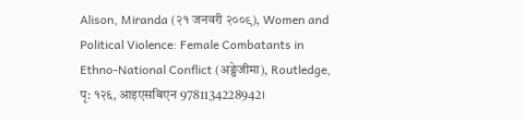Alison, Miranda (२१ जनवरी २००९), Women and Political Violence: Female Combatants in Ethno-National Conflict (अङ्ग्रेजीमा), Routledge, पृ: १२६, आइएसबिएन 9781134228942।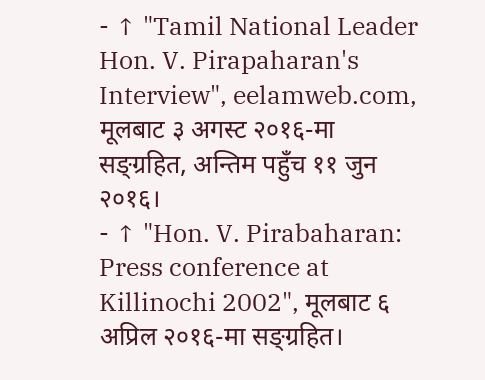- ↑ "Tamil National Leader Hon. V. Pirapaharan's Interview", eelamweb.com, मूलबाट ३ अगस्ट २०१६-मा सङ्ग्रहित, अन्तिम पहुँच ११ जुन २०१६।
- ↑ "Hon. V. Pirabaharan: Press conference at Killinochi 2002", मूलबाट ६ अप्रिल २०१६-मा सङ्ग्रहित।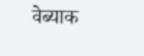वेब्याक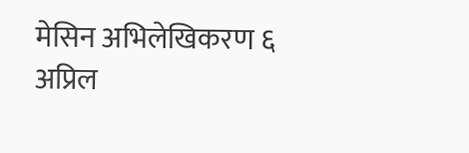मेसिन अभिलेखिकरण ६ अप्रिल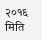२०१६ मिति